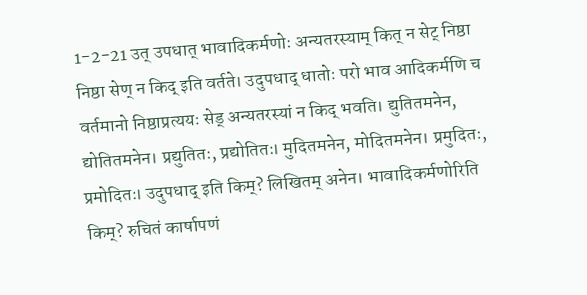1-2-21 उत् उपधात् भावादिकर्मणोः अन्यतरस्याम् कित् न सेट् निष्ठा
निष्ठा सेण् न किद् इति वर्तते। उदुपधाद् धातोः परो भाव आदिकर्मणि च वर्तमानो निष्ठाप्रत्ययः सेड् अन्यतरस्यां न किद् भवति। द्युतितमनेन, द्योतितमनेन। प्रद्युतितः, प्रद्योतितः। मुदितमनेन, मोदितमनेन। प्रमुदितः, प्रमोदितः। उदुपधाद् इति किम्? लिखितम् अनेन। भावादिकर्मणोरिति किम्? रुचितं कार्षापणं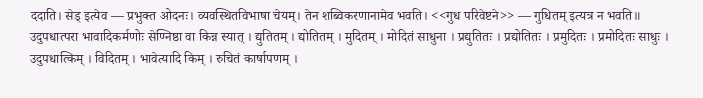ददाति। सेड् इत्येव — प्रभुक्त ओदनः। व्यवस्थितविभाषा चेयम्। तेन शब्विकरणानामेव भवति। <<गुध परिवेष्टने>> — गुधितम् इत्यत्र न भवति॥
उदुपधात्परा भावादिकर्मणोः सेण्निष्ठा वा किन्न स्यात् । द्युतितम् । द्योतितम् । मुदितम् । मोदितं साधुना । प्रद्युतितः । प्रद्योतितः । प्रमुदितः । प्रमोदितः साधुः । उदुपधात्किम् । विदितम् । भावेत्यादि किम् । रुचितं कार्षापणम् ।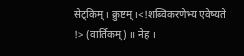सेट्किम् । क्रुष्टम् ।<!शब्विकरणेभ्य एवेष्यते !> (वार्तिकम्) ॥ नेह ।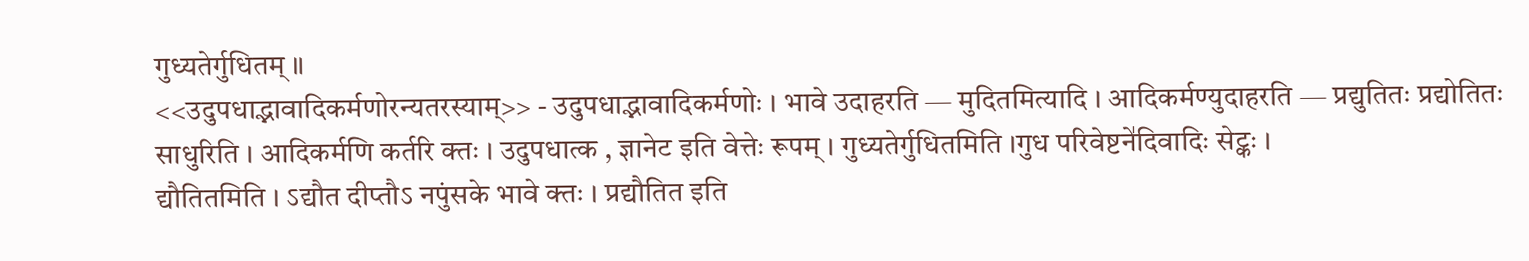गुध्यतेर्गुधितम् ॥
<<उदुपधाद्भावादिकर्मणोरन्यतरस्याम्>> - उदुपधाद्भावादिकर्मणोः । भावे उदाहरति — मुदितमित्यादि । आदिकर्मण्युदाहरति — प्रद्युतितः प्रद्योतितः साधुरिति । आदिकर्मणि कर्तरि क्तः । उदुपधात्क , ज्ञानेट इति वेत्तेः रूपम् । गुध्यतेर्गुधितमिति ।गुध परिवेष्टने॑दिवादिः सेट्कः ।
द्यौतितमिति । ऽद्यौत दीप्तौऽ नपुंसके भावे क्तः । प्रद्यौतित इति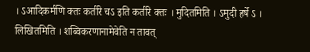। ऽआदिकर्मणि क्तः कर्तरि चऽ इति कर्तरि क्तः । मुदितमिति । ऽमुदी हर्षे ऽ । लिखितमिति । शब्विकरणानामेवेति न तावत्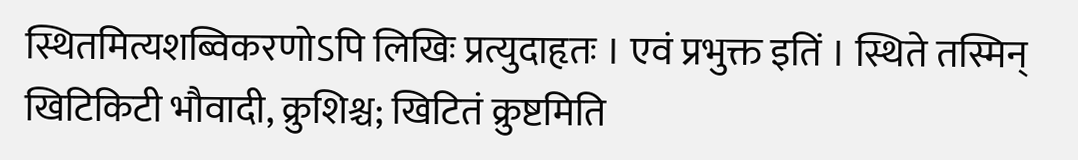स्थितमित्यशब्विकरणोऽपि लिखिः प्रत्युदाहृतः । एवं प्रभुक्त इतिं । स्थिते तस्मिन् खिटिकिटी भौवादी, क्रुशिश्च; खिटितं क्रुष्टमिति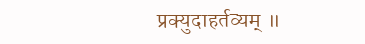प्रक्युदाहर्तव्यम् ॥